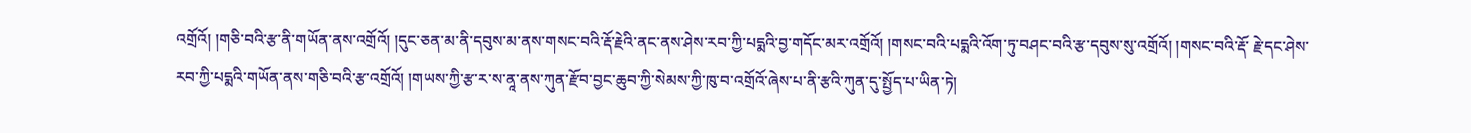འགྲོའོ། །གཅི་བའི་རྩ་ནི་གཡོན་ནས་འགྲོའོ། །དུང་ཅན་མ་ནི་དབུས་མ་ནས་གསང་བའི་རྡོ་རྗེའི་ནང་ནས་ཤེས་རབ་ཀྱི་པདྨའི་བྱ་གདོང་མར་འགྲོའོ། །གསང་བའི་པདྨའི་འོག་ཏུ་བཤང་བའི་རྩ་དབུས་སུ་འགྲོའོ། །གསང་བའི་རྡོ་ རྗེ་དང་ཤེས་རབ་ཀྱི་པདྨའི་གཡོན་ནས་གཅི་བའི་རྩ་འགྲོའོ། །གཡས་ཀྱི་རྩ་ར་ས་ནཱ་ནས་ཀུན་རྫོབ་བྱང་ཆུབ་ཀྱི་སེམས་ཀྱི་ཁུ་བ་འགྲོའོ་ཞེས་པ་ནི་རྩའི་ཀུན་དུ་སྤྱོད་པ་ཡིན་ཏེ།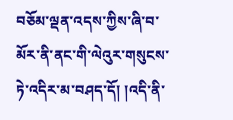བཅོམ་ལྡན་འདས་ཀྱིས་ཞི་བ་མོར་ནི་ནང་གི་ལེའུར་གསུངས་ཏེ་འདིར་མ་བཤད་དོ། །འདི་ནི་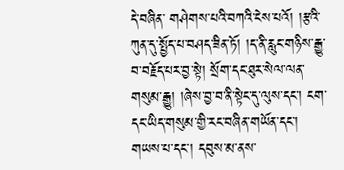དེ་བཞིན་ གཤེགས་པའི་བཀའི་ངེས་པའོ། །རྩའི་ཀུན་དུ་སྤྱོད་པ་བཤད་ཟིན་ཏོ། །ད་ནི་རླུང་གཉིས་རྒྱུ་བ་བརྗོད་པར་བྱ་སྟེ། སྲོག་དང་ཐུར་སེལ་ལན་གསུམ་རྒྱུ། །ཞེས་བྱ་བ་ནི་སྟེང་དུ་ལུས་དང་། ངག་དང་ཡིད་གསུམ་གྱི་རང་བཞིན་གཡོན་དང་། གཡས་པ་དང་། དབུས་མ་ནས་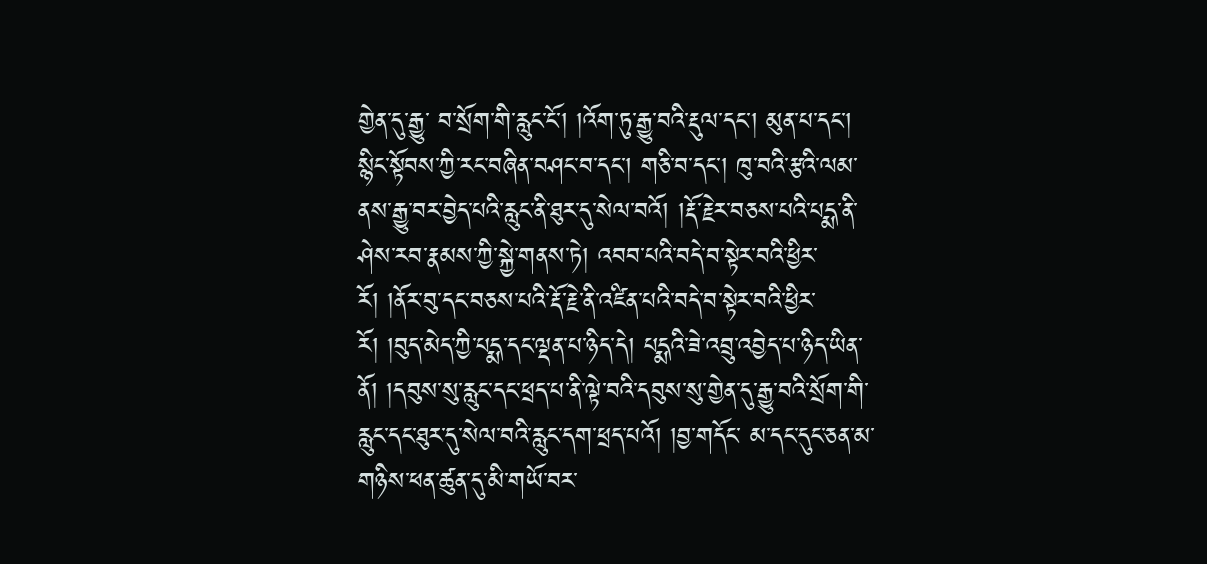གྱེན་དུ་རྒྱུ་ བ་སྲོག་གི་རླུང་ངོ་། །འོག་ཏུ་རྒྱུ་བའི་རྡུལ་དང་། མུན་པ་དང་། སྙིང་སྟོབས་ཀྱི་རང་བཞིན་བཤང་བ་དང་། གཅི་བ་དང་། ཁུ་བའི་རྩའི་ལམ་ནས་རྒྱུ་བར་བྱེད་པའི་རླུང་ནི་ཐུར་དུ་སེལ་བའོ། །རྡོ་རྗེར་བཅས་པའི་པདྨ་ནི་ཤེས་རབ་རྣམས་ཀྱི་སྐྱེ་གནས་ཏེ། འབབ་པའི་བདེ་བ་སྟེར་བའི་ཕྱིར་ རོ། །ནོར་བུ་དང་བཅས་པའི་རྡོ་རྗེ་ནི་འཛིན་པའི་བདེ་བ་སྟེར་བའི་ཕྱིར་རོ། །བུད་མེད་ཀྱི་པདྨ་དང་ལྡན་པ་ཉིད་དེ། པདྨའི་ཟེ་འབྲུ་འབྱེད་པ་ཉིད་ཡིན་ནོ། །དབུས་སུ་རླུང་དང་ཕྲད་པ་ནི་ལྟེ་བའི་དབུས་སུ་གྱེན་དུ་རྒྱུ་བའི་སྲོག་གི་རླུང་དང་ཐུར་དུ་སེལ་བའི་རླུང་དག་ཕྲད་པའོ། །བྱ་གདོང་ མ་དང་དུང་ཅན་མ་གཉིས་ཕན་ཚུན་དུ་མི་གཡོ་བར་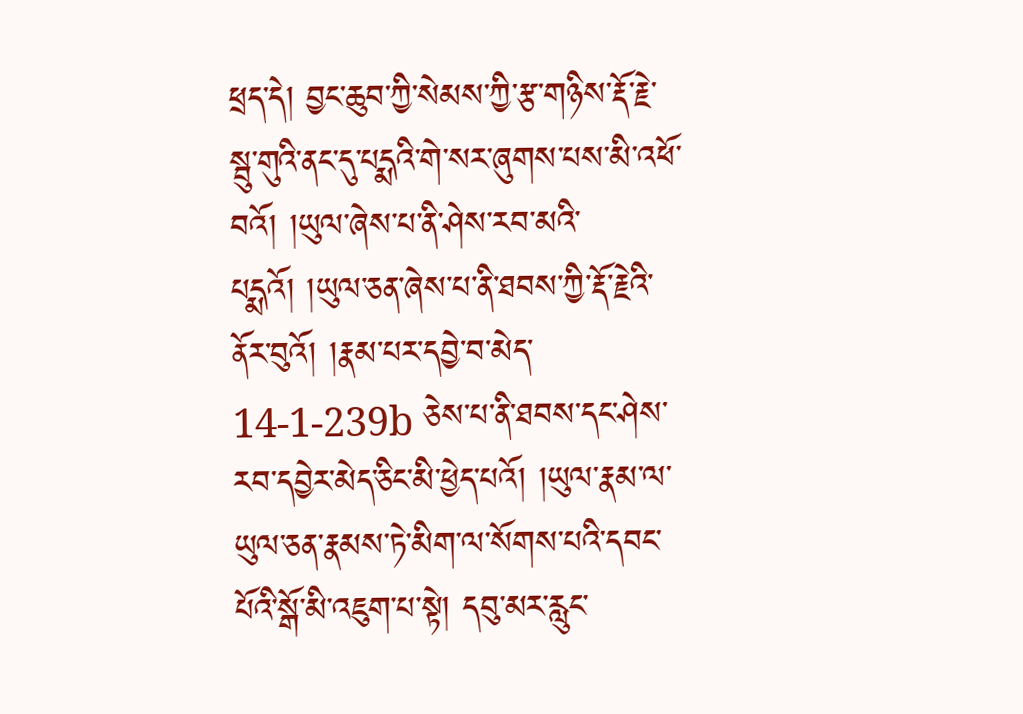ཕྲད་དེ། བྱང་ཆུབ་ཀྱི་སེམས་ཀྱི་རྩ་གཉིས་རྡོ་རྗེ་སྦུ་གུའི་ནང་དུ་པདྨའི་གེ་སར་ཞུགས་པས་མི་འཕོ་བའོ། །ཡུལ་ཞེས་པ་ནི་ཤེས་རབ་མའི་པདྨའོ། །ཡུལ་ཅན་ཞེས་པ་ནི་ཐབས་ཀྱི་རྡོ་རྗེའི་ནོར་བུའོ། །རྣམ་པར་དབྱེ་བ་མེད་ 14-1-239b ཅེས་པ་ནི་ཐབས་དང་ཤེས་རབ་དབྱེར་མེད་ཅིང་མི་ཕྱེད་པའོ། །ཡུལ་རྣམ་ལ་ཡུལ་ཅན་རྣམས་ཏེ་མིག་ལ་སོགས་པའི་དབང་པོའི་སྒོ་མི་འཇུག་པ་སྟེ། དབུ་མར་རླུང་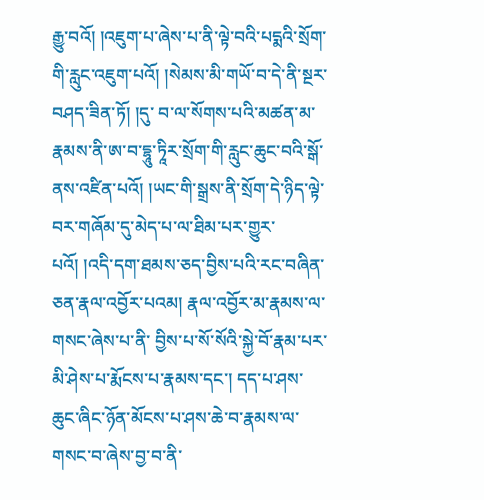རྒྱུ་བའོ། །འཇུག་པ་ཞེས་པ་ནི་ལྟེ་བའི་པདྨའི་སྲོག་གི་རླུང་འཇུག་པའོ། །སེམས་མི་གཡོ་བ་དེ་ནི་སྔར་བཤད་ཟིན་ཏོ། །དུ་ བ་ལ་སོགས་པའི་མཚན་མ་རྣམས་ནི་ཨ་བ་དྷཱུ་ཏཱིར་སྲོག་གི་རླུང་ཆུང་བའི་སྒོ་ནས་འཛིན་པའོ། །ཡང་གི་སྒྲས་ནི་སྲོག་དེ་ཉིད་ལྟེ་བར་གཞོམ་དུ་མེད་པ་ལ་ཐིམ་པར་གྱུར་པའོ། །འདི་དག་ཐམས་ཅད་བྱིས་པའི་རང་བཞིན་ཅན་རྣལ་འབྱོར་པའམ། རྣལ་འབྱོར་མ་རྣམས་ལ་གསང་ཞེས་པ་ནི་ བྱིས་པ་སོ་སོའི་སྐྱེ་བོ་རྣམ་པར་མི་ཤེས་པ་རྨོངས་པ་རྣམས་དང་། དད་པ་ཤས་ཆུང་ཞིང་ཉོན་མོངས་པ་ཤས་ཆེ་བ་རྣམས་ལ་གསང་བ་ཞེས་བྱ་བ་ནི་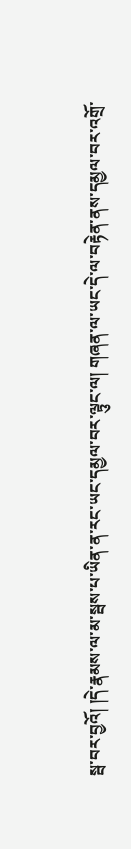སྦ་བར་བྱའོ། །དེ་རྣམས་ལ་མ་སྦས་པ་ཡིན་ན་རང་ཡང་དམྱལ་བར་ལྟུང་ལ། གཞན་ལ་ཡང་དེ་ལ་བརྟེན་ནས་དམྱལ་བར་འགྲོ་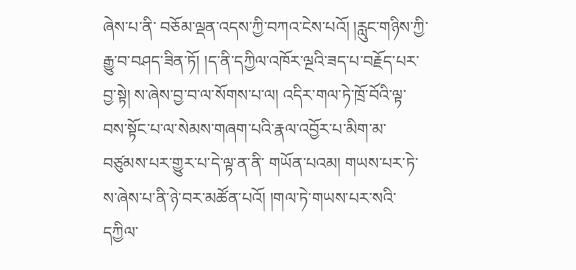ཞེས་པ་ནི་ བཅོམ་ལྡན་འདས་ཀྱི་བཀའ་ངེས་པའོ། །རླུང་གཉིས་ཀྱི་རྒྱུ་བ་བཤད་ཟིན་ཏོ། །ད་ནི་དཀྱིལ་འཁོར་ལྔའི་ཟད་པ་བརྗོད་པར་བྱ་སྟེ། ས་ཞེས་བྱ་བ་ལ་སོགས་པ་ལ། འདིར་གལ་ཏེ་ཁྲོ་བོའི་ལྟ་བས་སྟོང་པ་ལ་སེམས་གཞག་པའི་རྣལ་འབྱོར་པ་མིག་མ་བཙུམས་པར་གྱུར་པ་དེ་ལྟ་ན་ནི་ གཡོན་པའམ། གཡས་པར་ཏེ་ས་ཞེས་པ་ནི་ཉེ་བར་མཚོན་པའོ། །གལ་ཏེ་གཡས་པར་སའི་དཀྱིལ་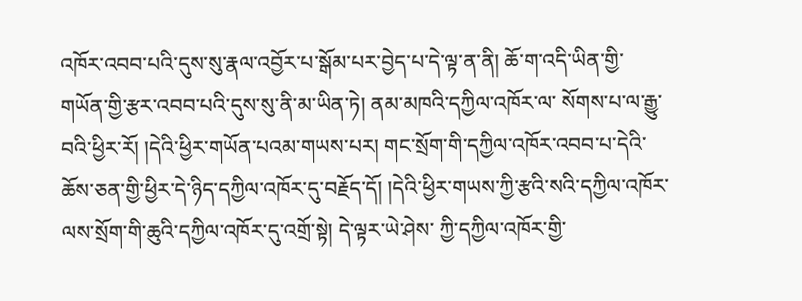འཁོར་འབབ་པའི་དུས་སུ་རྣལ་འབྱོར་པ་སྒོམ་པར་བྱེད་པ་དེ་ལྟ་ན་ནི། ཆོ་ག་འདི་ཡིན་གྱི་གཡོན་གྱི་རྩར་འབབ་པའི་དུས་སུ་ནི་མ་ཡིན་ཏེ། ནམ་མཁའི་དཀྱིལ་འཁོར་ལ་ སོགས་པ་ལ་རྒྱུ་བའི་ཕྱིར་རོ། །དེའི་ཕྱིར་གཡོན་པའམ་གཡས་པར། གང་སྲོག་གི་དཀྱིལ་འཁོར་འབབ་པ་དེའི་ཆོས་ཅན་གྱི་ཕྱིར་དེ་ཉིད་དཀྱིལ་འཁོར་དུ་བརྗོད་དོ། །དེའི་ཕྱིར་གཡས་ཀྱི་རྩའི་སའི་དཀྱིལ་འཁོར་ལས་སྲོག་གི་ཆུའི་དཀྱིལ་འཁོར་དུ་འགྲོ་སྟེ། དེ་ལྟར་ཡེ་ཤེས་ ཀྱི་དཀྱིལ་འཁོར་གྱི་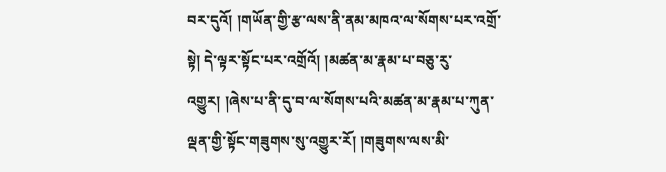བར་དུའོ། །གཡོན་གྱི་རྩ་ལས་ནི་ནམ་མཁའ་ལ་སོགས་པར་འགྲོ་སྟེ། དེ་ལྟར་སྟོང་པར་འགྲོའོ། །མཚན་མ་རྣམ་པ་བཅུ་རུ་འགྱུར། །ཞེས་པ་ནི་དུ་བ་ལ་སོགས་པའི་མཚན་མ་རྣམ་པ་ཀུན་ལྡན་གྱི་སྟོང་གཟུགས་སུ་འགྱུར་རོ། །གཟུགས་ལས་མི་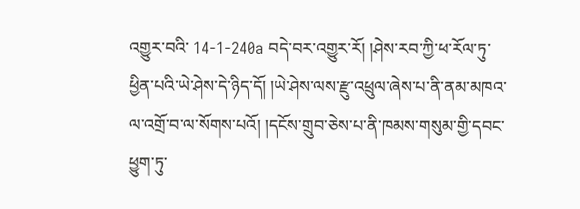འགྱུར་བའི་ 14-1-240a བདེ་བར་འགྱུར་རོ། །ཤེས་རབ་ཀྱི་ཕ་རོལ་ཏུ་ཕྱིན་པའི་ཡེ་ཤེས་དེ་ཉིད་དོ། །ཡེ་ཤེས་ལས་རྫུ་འཕྲུལ་ཞེས་པ་ནི་ནམ་མཁའ་ལ་འགྲོ་བ་ལ་སོགས་པའོ། །དངོས་གྲུབ་ཅེས་པ་ནི་ཁམས་གསུམ་གྱི་དབང་ཕྱུག་ཏུ་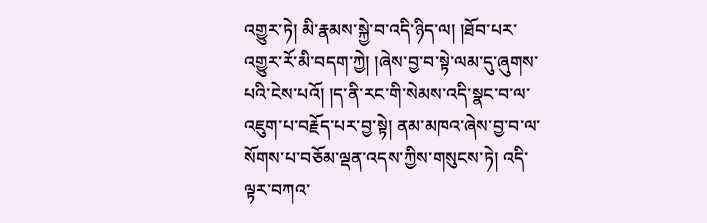འགྱུར་ཏེ། མི་རྣམས་སྐྱེ་བ་འདི་ཉིད་ལ། །ཐོབ་པར་ འགྱུར་རོ་མི་བདག་ཀྱེ། །ཞེས་བྱ་བ་སྟེ་ལམ་དུ་ཞུགས་པའི་ངེས་པའོ། །ད་ནི་རང་གི་སེམས་འདི་སྣང་བ་ལ་འཇུག་པ་བརྗོད་པར་བྱ་སྟེ། ནམ་མཁའ་ཞེས་བྱ་བ་ལ་སོགས་པ་བཅོམ་ལྡན་འདས་ཀྱིས་གསུངས་ཏེ། འདི་ལྟར་བཀའ་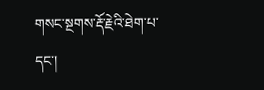གསང་སྔགས་རྡོ་རྗེའི་ཐེག་པ་དང་།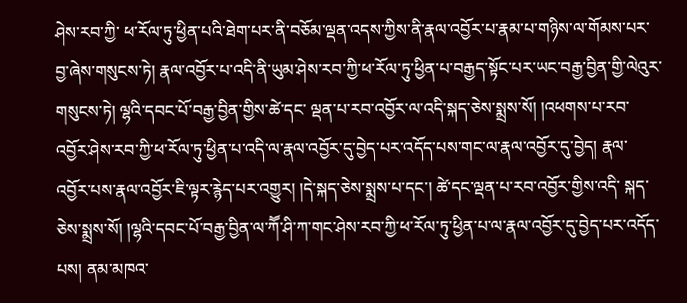ཤེས་རབ་ཀྱི་ ཕ་རོལ་ཏུ་ཕྱིན་པའི་ཐེག་པར་ནི་བཅོམ་ལྡན་འདས་ཀྱིས་ནི་རྣལ་འབྱོར་པ་རྣམ་པ་གཉིས་ལ་གོམས་པར་བྱ་ཞེས་གསུངས་ཏེ། རྣལ་འབྱོར་པ་འདི་ནི་ཡུམ་ཤེས་རབ་ཀྱི་ཕ་རོལ་ཏུ་ཕྱིན་པ་བརྒྱད་སྟོང་པར་ཡང་བརྒྱ་བྱིན་གྱི་ལེའུར་གསུངས་ཏེ། ལྷའི་དབང་པོ་བརྒྱ་བྱིན་གྱིས་ཚེ་དང་ ལྡན་པ་རབ་འབྱོར་ལ་འདི་སྐད་ཅེས་སྨྲས་སོ། །འཕགས་པ་རབ་འབྱོར་ཤེས་རབ་ཀྱི་ཕ་རོལ་ཏུ་ཕྱིན་པ་འདི་ལ་རྣལ་འབྱོར་དུ་བྱེད་པར་འདོད་པས་གང་ལ་རྣལ་འབྱོར་དུ་བྱེད། རྣལ་འབྱོར་པས་རྣལ་འབྱོར་ཇི་ལྟར་རྙེད་པར་འགྱུར། །དེ་སྐད་ཅེས་སྨྲས་པ་དང་། ཚེ་དང་ལྡན་པ་རབ་འབྱོར་གྱིས་འདི་ སྐད་ཅེས་སྨྲས་སོ། །ལྷའི་དབང་པོ་བརྒྱ་བྱིན་ལ་ཀཽ་ཤི་ཀ་གང་ཤེས་རབ་ཀྱི་ཕ་རོལ་ཏུ་ཕྱིན་པ་ལ་རྣལ་འབྱོར་དུ་བྱེད་པར་འདོད་པས། ནམ་མཁའ་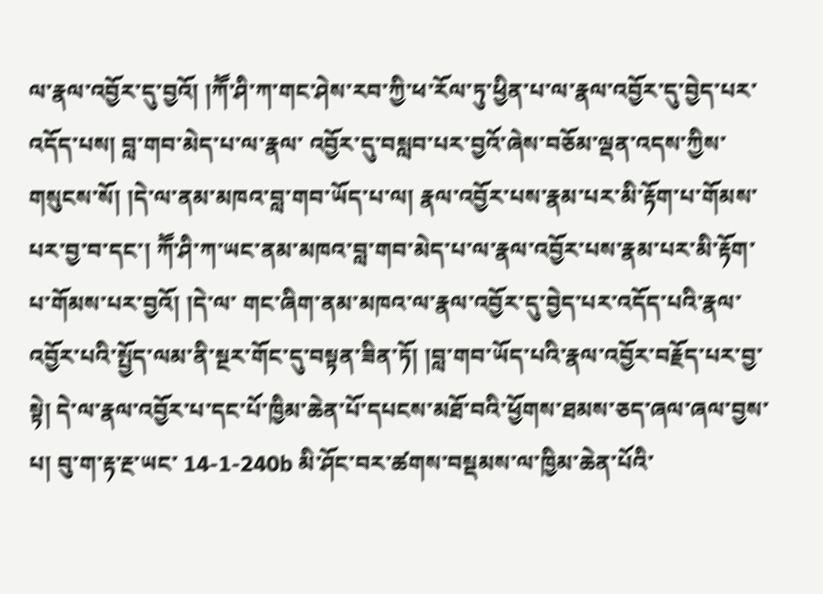ལ་རྣལ་འབྱོར་དུ་བྱའོ། །ཀཽ་ཤི་ཀ་གང་ཤེས་རབ་ཀྱི་ཕ་རོལ་ཏུ་ཕྱིན་པ་ལ་རྣལ་འབྱོར་དུ་བྱེད་པར་འདོད་པས། བླ་གབ་མེད་པ་ལ་རྣལ་ འབྱོར་དུ་བསླབ་པར་བྱའོ་ཞེས་བཅོམ་ལྡན་འདས་ཀྱིས་གསུངས་སོ། །དེ་ལ་ནམ་མཁའ་བླ་གབ་ཡོད་པ་ལ། རྣལ་འབྱོར་པས་རྣམ་པར་མི་རྟོག་པ་གོམས་པར་བྱ་བ་དང་། ཀཽ་ཤི་ཀ་ཡང་ནམ་མཁའ་བླ་གབ་མེད་པ་ལ་རྣལ་འབྱོར་པས་རྣམ་པར་མི་རྟོག་པ་གོམས་པར་བྱའོ། །དེ་ལ་ གང་ཞིག་ནམ་མཁའ་ལ་རྣལ་འབྱོར་དུ་བྱེད་པར་འདོད་པའི་རྣལ་འབྱོར་པའི་སྤྱོད་ལམ་ནི་སྔར་གོང་དུ་བསྟན་ཟིན་ཏོ། །བླ་གབ་ཡོད་པའི་རྣལ་འབྱོར་བརྗོད་པར་བྱ་སྟེ། དེ་ལ་རྣལ་འབྱོར་པ་དང་པོ་ཁྱིམ་ཆེན་པོ་དཔངས་མཐོ་བའི་ཕྱོགས་ཐམས་ཅད་ཞལ་ཞལ་བྱས་པ། བུ་ག་རྟ་རྔ་ཡང་ 14-1-240b མི་ཤོང་བར་ཚགས་བསྡམས་ལ་ཁྱིམ་ཆེན་པོའི་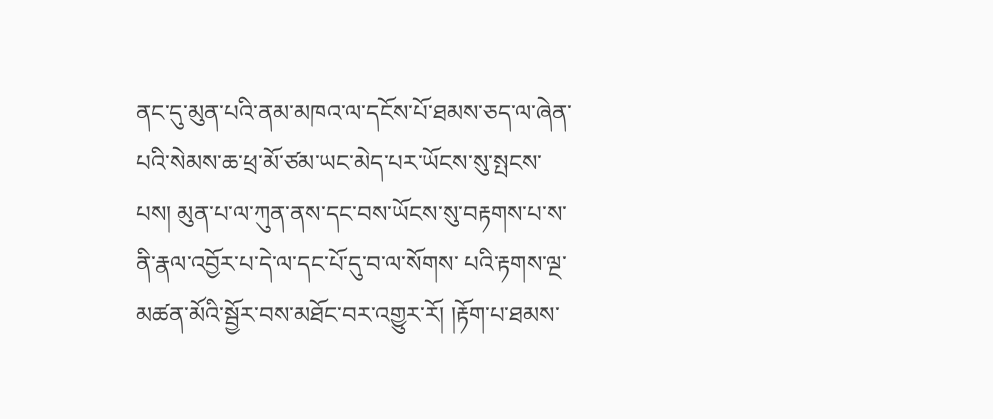ནང་དུ་མུན་པའི་ནམ་མཁའ་ལ་དངོས་པོ་ཐམས་ཅད་ལ་ཞེན་པའི་སེམས་ཆ་ཕྲ་མོ་ཙམ་ཡང་མེད་པར་ཡོངས་སུ་སྤངས་པས། མུན་པ་ལ་ཀུན་ནས་དང་བས་ཡོངས་སུ་བརྟགས་པ་ས་ནི་རྣལ་འབྱོར་པ་དེ་ལ་དང་པོ་དུ་བ་ལ་སོགས་ པའི་རྟགས་ལྔ་མཚན་མོའི་སྦྱོར་བས་མཐོང་བར་འགྱུར་རོ། །རྟོག་པ་ཐམས་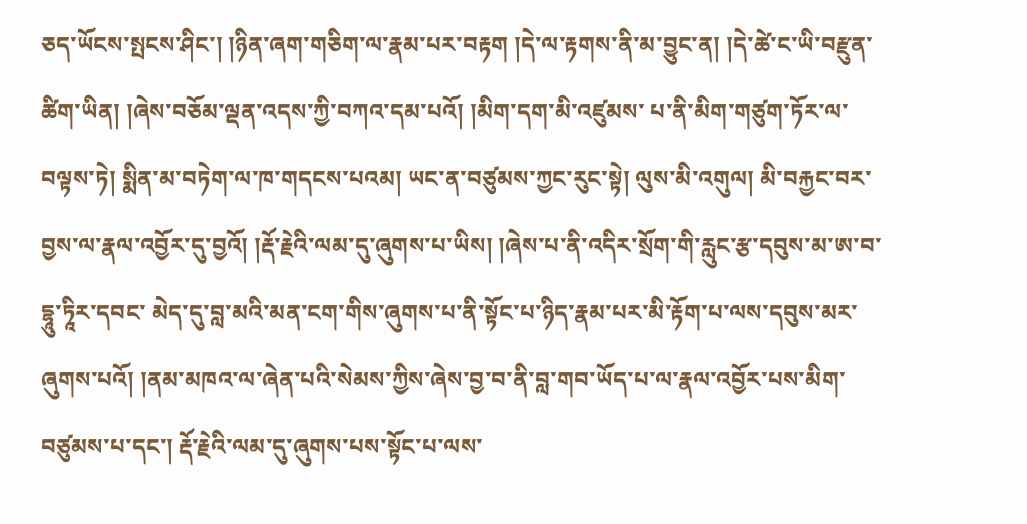ཅད་ཡོངས་སྤངས་ཤིང་། །ཉིན་ཞག་གཅིག་ལ་རྣམ་པར་བརྟག །དེ་ལ་རྟགས་ནི་མ་བྱུང་ན། །དེ་ཚེ་ང་ཡི་བརྫུན་ཚིག་ཡིན། །ཞེས་བཅོམ་ལྡན་འདས་ཀྱི་བཀའ་དམ་པའོ། །མིག་དག་མི་འཛུམས་ པ་ནི་མིག་གཙུག་ཏོར་ལ་བལྟས་ཏེ། སྨིན་མ་བཏེག་ལ་ཁ་གདངས་པའམ། ཡང་ན་བཙུམས་ཀྱང་རུང་སྟེ། ལུས་མི་འགུལ། མི་བརྐྱང་བར་བྱས་ལ་རྣལ་འབྱོར་དུ་བྱའོ། །རྡོ་རྗེའི་ལམ་དུ་ཞུགས་པ་ཡིས། །ཞེས་པ་ནི་འདིར་སྲོག་གི་རླུང་རྩ་དབུས་མ་ཨ་བ་དྷཱུ་ཏཱིར་དབང་ མེད་དུ་བླ་མའི་མན་ངག་གིས་ཞུགས་པ་ནི་སྟོང་པ་ཉིད་རྣམ་པར་མི་རྟོག་པ་ལས་དབུས་མར་ཞུགས་པའོ། །ནམ་མཁའ་ལ་ཞེན་པའི་སེམས་ཀྱིས་ཞེས་བྱ་བ་ནི་བླ་གབ་ཡོད་པ་ལ་རྣལ་འབྱོར་པས་མིག་བཙུམས་པ་དང་། རྡོ་རྗེའི་ལམ་དུ་ཞུགས་པས་སྟོང་པ་ལས་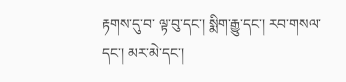རྟགས་དུ་བ་ ལྟ་བུ་དང་། སྨིག་རྒྱུ་དང་། རབ་གསལ་དང་། མར་མེ་དང་།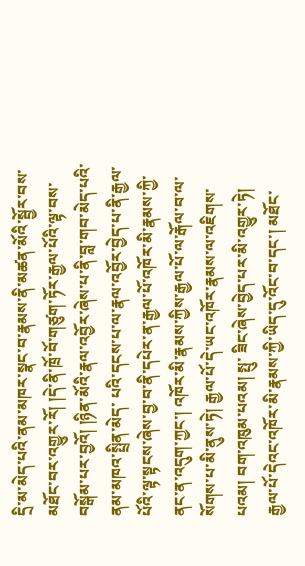དྲི་མ་མེད་པའི་ནམ་མཁར་སྣང་བ་རྣམས་ནི་མཚན་མོའི་སྦྱོར་བས་མཐོང་བར་འགྱུར་རོ། །དེ་ནི་ཁྲོ་བོ་གཙུག་ཏོར་རྒྱལ་པོའི་ལྟ་བས་བསྒོམ་པར་བྱའོ། །ཉིན་མོའི་རྣལ་འབྱོར་ཞེས་པ་ནི་བླ་གབ་མེད་པའི་ནམ་མཁའ་སྤྲིན་མེད་ པའི་དངས་པ་ལ་རྣལ་འབྱོར་བྱེད་པ་ནི་རྒྱལ་པོའི་ལྟ་སྟངས་ཞེས་བྱ་བ་ནི་དཔེར་ན་རྒྱལ་པོ་འཁོར་མི་རྣམས་ཀྱི་ནང་ན་འདུག་ཀྱང་། འཁོར་མི་རྣམས་ཀྱིས་རྒྱལ་པོ་ལ་རྒོལ་བ་ལ་སོགས་པ་མི་ནུས་ཏེ། རྒྱལ་པོ་དེ་ཡང་འཁོར་རྣམས་ལ་འཇིགས་པའམ། བག་འཁུམ་པའམ། སྤུ་ ཟིང་ཞེས་བྱེད་པར་མི་འགྱུར་ཏེ། རྒྱལ་པོ་དེའང་འཁོར་མི་རྣམས་ཀྱི་ཡིད་དུ་འོང་བ་དང་། མཐོང་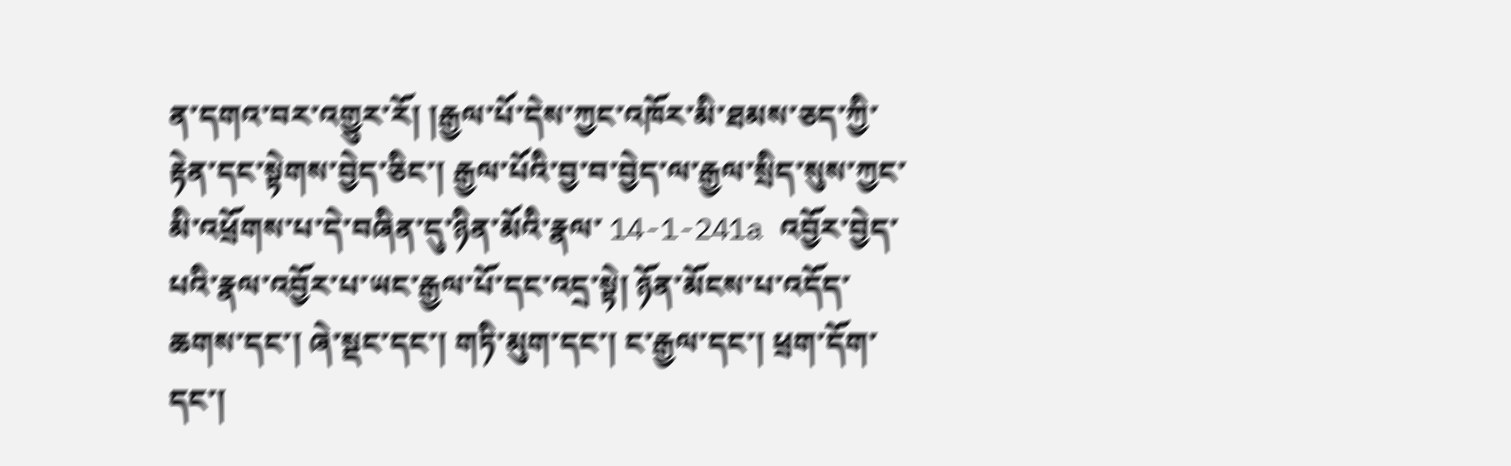ན་དགའ་བར་འགྱུར་རོ། །རྒྱལ་པོ་དེས་ཀྱང་འཁོར་མི་ཐམས་ཅད་ཀྱི་རྟེན་དང་སྟེགས་བྱེད་ཅིང་། རྒྱལ་པོའི་བྱ་བ་བྱེད་ལ་རྒྱལ་སྲིད་སུས་ཀྱང་མི་འཕྲོགས་པ་དེ་བཞིན་དུ་ཉིན་མོའི་རྣལ་ 14-1-241a འབྱོར་བྱེད་པའི་རྣལ་འབྱོར་པ་ཡང་རྒྱལ་པོ་དང་འདྲ་སྟེ། ཉོན་མོངས་པ་འདོད་ཆགས་དང་། ཞེ་སྡང་དང་། གཏི་མུག་དང་། ང་རྒྱལ་དང་། ཕྲག་དོག་དང་།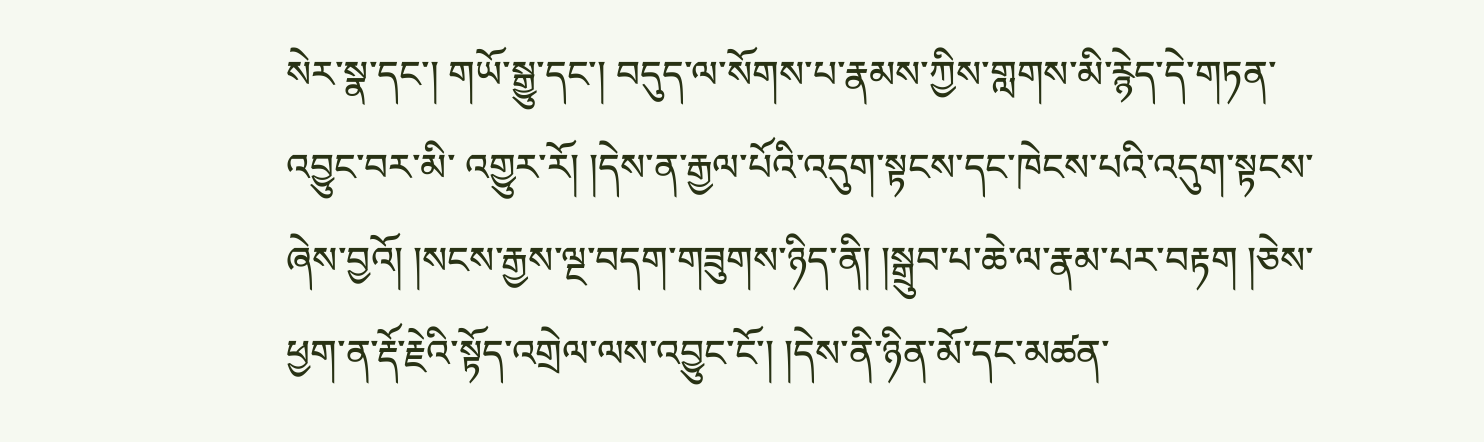སེར་སྣ་དང་། གཡོ་སྒྱུ་དང་། བདུད་ལ་སོགས་པ་རྣམས་ཀྱིས་གླགས་མི་རྙེད་དེ་གཏན་འབྱུང་བར་མི་ འགྱུར་རོ། །དེས་ན་རྒྱལ་པོའི་འདུག་སྟངས་དང་ཁེངས་པའི་འདུག་སྟངས་ཞེས་བྱའོ། །སངས་རྒྱས་ལྔ་བདག་གཟུགས་ཉིད་ནི། །སྒྲུབ་པ་ཆེ་ལ་རྣམ་པར་བརྟག །ཅེས་ཕྱག་ན་རྡོ་རྗེའི་སྟོད་འགྲེལ་ལས་འབྱུང་ངོ་། །དེས་ནི་ཉིན་མོ་དང་མཚན་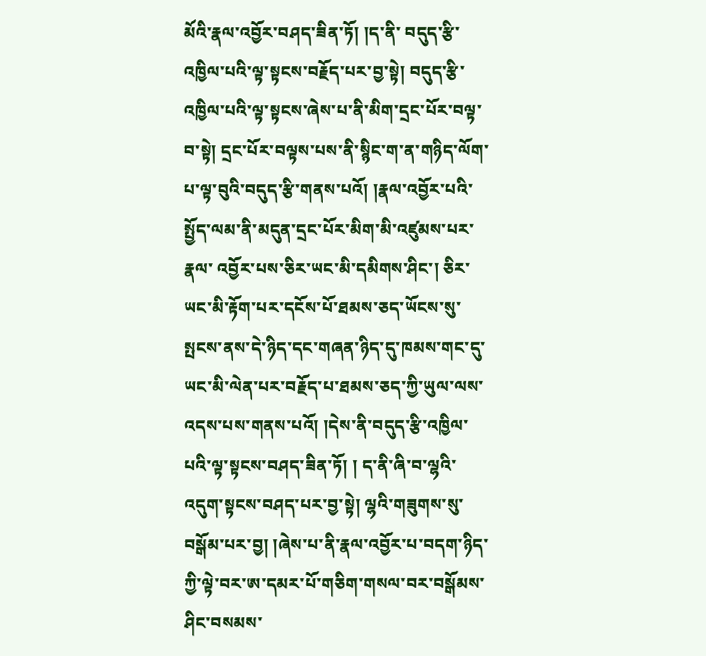མོའི་རྣལ་འབྱོར་བཤད་ཟིན་ཏོ། །ད་ནི་ བདུད་རྩི་འཁྱིལ་པའི་ལྟ་སྟངས་བརྗོད་པར་བྱ་སྟེ། བདུད་རྩི་འཁྱིལ་པའི་ལྟ་སྟངས་ཞེས་པ་ནི་མིག་དྲང་པོར་བལྟ་བ་སྟེ། དྲང་པོར་བལྟས་པས་ནི་སྙིང་ག་ན་གཉིད་ལོག་པ་ལྟ་བུའི་བདུད་རྩི་གནས་པའོ། །རྣལ་འབྱོར་པའི་སྤྱོད་ལམ་ནི་མདུན་དྲང་པོར་མིག་མི་འཛུམས་པར་རྣལ་ འབྱོར་པས་ཅིར་ཡང་མི་དམིགས་ཤིང་། ཅིར་ཡང་མི་རྟོག་པར་དངོས་པོ་ཐམས་ཅད་ཡོངས་སུ་སྤངས་ནས་དེ་ཉིད་དང་གཞན་ཉིད་དུ་ཁམས་གང་དུ་ཡང་མི་ལེན་པར་བརྗོད་པ་ཐམས་ཅད་ཀྱི་ཡུལ་ལས་འདས་པས་གནས་པའོ། །དེས་ནི་བདུད་རྩི་འཁྱིལ་པའི་ལྟ་སྟངས་བཤད་ཟིན་ཏོ། ། ད་ནི་ཞི་བ་ལྷའི་འདུག་སྟངས་བཤད་པར་བྱ་སྟེ། ལྷའི་གཟུགས་སུ་བསྒོམ་པར་བྱ། །ཞེས་པ་ནི་རྣལ་འབྱོར་པ་བདག་ཉིད་ཀྱི་ལྟེ་བར་ཨ་དམར་པོ་གཅིག་གསལ་བར་བསྒོམས་ཤིང་བསམས་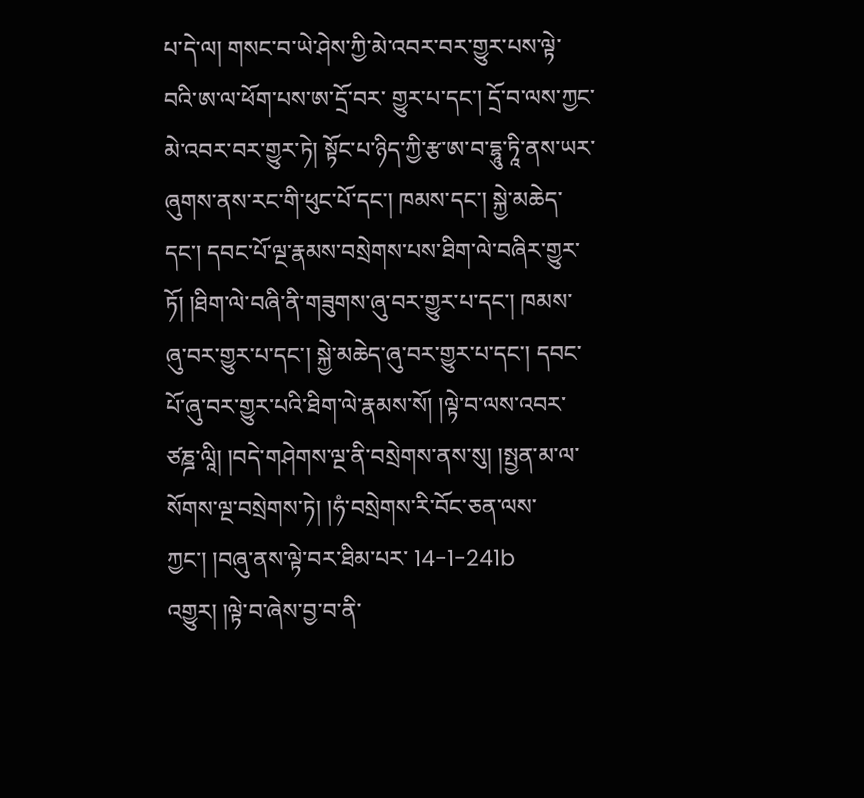པ་དེ་ལ། གསང་བ་ཡེ་ཤེས་ཀྱི་མེ་འབར་བར་གྱུར་པས་ལྟེ་བའི་ཨ་ལ་ཕོག་པས་ཨ་དྲོ་བར་ གྱུར་པ་དང་། དྲོ་བ་ལས་ཀྱང་མེ་འབར་བར་གྱུར་ཏེ། སྟོང་པ་ཉིད་ཀྱི་རྩ་ཨ་བ་དྷཱུ་ཏཱི་ནས་ཡར་ཞུགས་ནས་རང་གི་ཕུང་པོ་དང་། ཁམས་དང་། སྐྱེ་མཆེད་དང་། དབང་པོ་ལྔ་རྣམས་བསྲེགས་པས་ཐིག་ལེ་བཞིར་གྱུར་ཏོ། །ཐིག་ལེ་བཞི་ནི་གཟུགས་ཞུ་བར་གྱུར་པ་དང་། ཁམས་ ཞུ་བར་གྱུར་པ་དང་། སྐྱེ་མཆེད་ཞུ་བར་གྱུར་པ་དང་། དབང་པོ་ཞུ་བར་གྱུར་པའི་ཐིག་ལེ་རྣམས་སོ། །ལྟེ་བ་ལས་འབར་ཙཎྜ་ལཱི། །བདེ་གཤེགས་ལྔ་ནི་བསྲེགས་ནས་སུ། །སྤྱན་མ་ལ་སོགས་ལྔ་བསྲེགས་ཏེ། །ཧཾ་བསྲེགས་རི་བོང་ཅན་ལས་ཀྱང་། །བཞུ་ནས་ལྟེ་བར་ཐིམ་པར་ 14-1-241b འགྱུར། །ལྟེ་བ་ཞེས་བྱ་བ་ནི་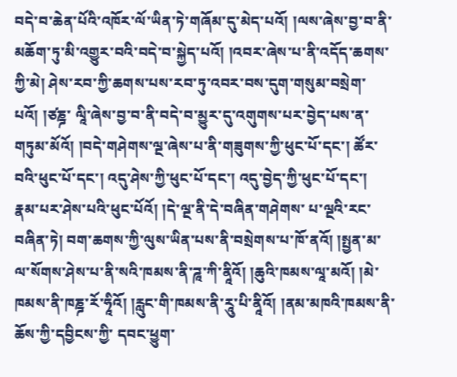བདེ་བ་ཆེན་པོའི་འཁོར་ལོ་ཡིན་ཏེ་གཞོམ་དུ་མེད་པའོ། །ལས་ཞེས་བྱ་བ་ནི་མཆོག་ཏུ་མི་འགྱུར་བའི་བདེ་བ་སྐྱེད་པའོ། །འབར་ཞེས་པ་ནི་འདོད་ཆགས་ཀྱི་མེ། ཤེས་རབ་ཀྱི་ཆགས་པས་རབ་ཏུ་འབར་བས་དུག་གསུམ་བསྲེག་པའོ། །ཙཎྜ་ ལཱི་ཞེས་བྱ་བ་ནི་བདེ་བ་མྱུར་དུ་འགུགས་པར་བྱེད་པས་ན་གཏུམ་མོའོ། །བདེ་གཤེགས་ལྔ་ཞེས་པ་ནི་གཟུགས་ཀྱི་ཕུང་པོ་དང་། ཚོར་བའི་ཕུང་པོ་དང་། འདུ་ཤེས་ཀྱི་ཕུང་པོ་དང་། འདུ་བྱེད་ཀྱི་ཕུང་པོ་དང་། རྣམ་པར་ཤེས་པའི་ཕུང་པོའོ། །དེ་ལྔ་ནི་དེ་བཞིན་གཤེགས་ པ་ལྔའི་རང་བཞིན་ཏེ། བག་ཆགས་ཀྱི་ལུས་ཡིན་པས་ནི་བསྲེགས་པ་ཁོ་ནའོ། །སྤྱན་མ་ལ་སོགས་ཤེས་པ་ནི་སའི་ཁམས་ནི་ཌཱ་ཀི་ནཱིའོ། །ཆུའི་ཁམས་ལཱ་མའོ། །མེ་ཁམས་ནི་ཁཎྜ་རོ་ཧཱིའོ། །རླུང་གི་ཁམས་ནི་རཱུ་པི་ནཱིའོ། །ནམ་མཁའི་ཁམས་ནི་ཆོས་ཀྱི་དབྱིངས་ཀྱི་ དབང་ཕྱུག་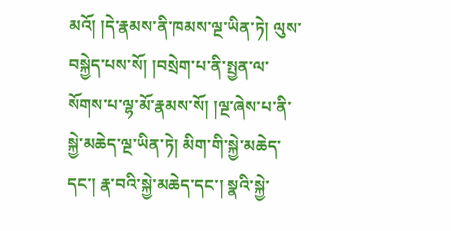མའོ། །དེ་རྣམས་ནི་ཁམས་ལྔ་ཡིན་ཏེ། ལུས་བསྐྱེད་པས་སོ། །བསྲེག་པ་ནི་སྤྱན་ལ་སོགས་པ་ལྷ་མོ་རྣམས་སོ། །ལྔ་ཞེས་པ་ནི་སྐྱེ་མཆེད་ལྔ་ཡིན་ཏེ། མིག་གི་སྐྱེ་མཆེད་དང་། རྣ་བའི་སྐྱེ་མཆེད་དང་། སྣའི་སྐྱེ་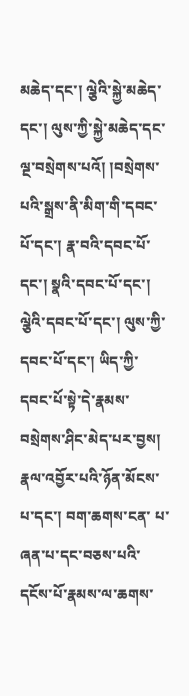མཆེད་དང་། ལྕེའི་སྐྱེ་མཆེད་དང་། ལུས་ཀྱི་སྐྱེ་མཆེད་དང་ ལྔ་བསྲེགས་པའོ། །བསྲེགས་པའི་སྒྲས་ནི་མིག་གི་དབང་པོ་དང་། རྣ་བའི་དབང་པོ་དང་། སྣའི་དབང་པོ་དང་། ལྕེའི་དབང་པོ་དང་། ལུས་ཀྱི་དབང་པོ་དང་། ཡིད་ཀྱི་དབང་པོ་སྟེ་དེ་རྣམས་བསྲེགས་ཤིང་མེད་པར་བྱས། རྣལ་འབྱོར་པའི་ཉོན་མོངས་པ་དང་། བག་ཆགས་ངན་ པ་ཞན་པ་དང་བཅས་པའི་དངོས་པོ་རྣམས་ལ་ཆགས་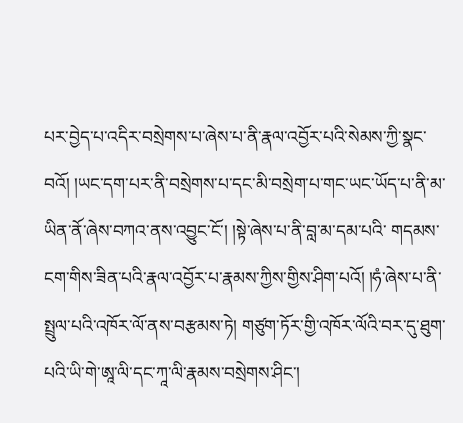པར་བྱེད་པ་འདིར་བསྲེགས་པ་ཞེས་པ་ནི་རྣལ་འབྱོར་པའི་སེམས་ཀྱི་སྣང་བའོ། །ཡང་དག་པར་ནི་བསྲེགས་པ་དང་མི་བསྲེག་པ་གང་ཡང་ཡོད་པ་ནི་མ་ཡིན་ནོ་ཞེས་བཀའ་ནས་འབྱུང་ངོ་། །སྟེ་ཞེས་པ་ནི་བླ་མ་དམ་པའི་ གདམས་ངག་གིས་ཟིན་པའི་རྣལ་འབྱོར་པ་རྣམས་ཀྱིས་གྱིས་ཤིག་པའོ། །ཧཾ་ཞེས་པ་ནི་སྤྲུལ་པའི་འཁོར་ལོ་ནས་བརྩམས་ཏེ། གཙུག་ཏོར་གྱི་འཁོར་ལོའི་བར་དུ་ཐུག་པའི་ཡི་གེ་ཨཱ་ལི་དང་ཀཱ་ལི་རྣམས་བསྲེགས་ཤིང་།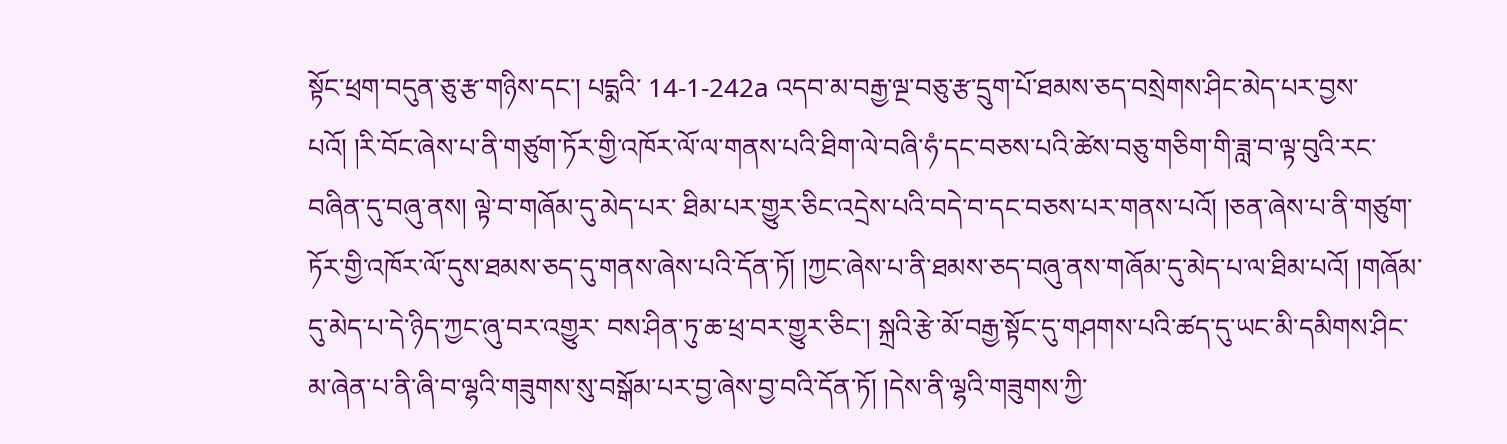སྟོང་ཕྲག་བདུན་ཅུ་རྩ་གཉིས་དང་། པདྨའི་ 14-1-242a འདབ་མ་བརྒྱ་ལྔ་བཅུ་རྩ་དྲུག་པོ་ཐམས་ཅད་བསྲེགས་ཤིང་མེད་པར་བྱས་པའོ། །རི་བོང་ཞེས་པ་ནི་གཙུག་ཏོར་གྱི་འཁོར་ལོ་ལ་གནས་པའི་ཐིག་ལེ་བཞི་ཧཾ་དང་བཅས་པའི་ཚེས་བཅུ་གཅིག་གི་ཟླ་བ་ལྟ་བུའི་རང་བཞིན་དུ་བཞུ་ནས། ལྟེ་བ་གཞོམ་དུ་མེད་པར་ ཐིམ་པར་གྱུར་ཅིང་འདྲེས་པའི་བདེ་བ་དང་བཅས་པར་གནས་པའོ། །ཅན་ཞེས་པ་ནི་གཙུག་ཏོར་གྱི་འཁོར་ལོ་དུས་ཐམས་ཅད་དུ་གནས་ཞེས་པའི་དོན་ཏོ། །ཀྱང་ཞེས་པ་ནི་ཐམས་ཅད་བཞུ་ནས་གཞོམ་དུ་མེད་པ་ལ་ཐིམ་པའོ། །གཞོམ་དུ་མེད་པ་དེ་ཉིད་ཀྱང་ཞུ་བར་འགྱུར་ བས་ཤིན་ཏུ་ཆ་ཕྲ་བར་གྱུར་ཅིང་། སྐྲའི་རྩེ་མོ་བརྒྱ་སྟོང་དུ་གཤགས་པའི་ཚད་དུ་ཡང་མི་དམིགས་ཤིང་མ་ཞེན་པ་ནི་ཞི་བ་ལྷའི་གཟུགས་སུ་བསྒོམ་པར་བྱ་ཞེས་བྱ་བའི་དོན་ཏོ། །དེས་ནི་ལྷའི་གཟུགས་ཀྱི་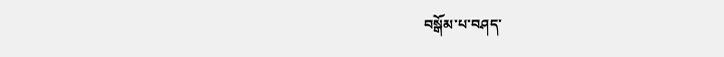བསྒོམ་པ་བཤད་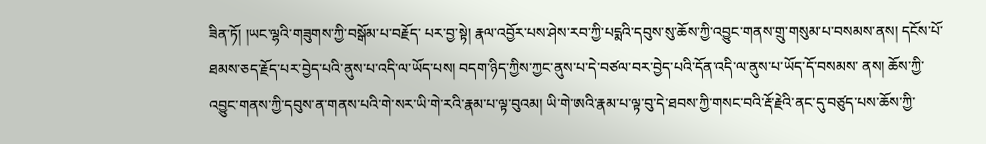ཟིན་ཏོ། །ཡང་ལྷའི་གཟུགས་ཀྱི་བསྒོམ་པ་བརྗོད་ པར་བྱ་སྟེ། རྣལ་འབྱོར་པས་ཤེས་རབ་ཀྱི་པདྨའི་དབུས་སུ་ཆོས་ཀྱི་འབྱུང་གནས་གྲུ་གསུམ་པ་བསམས་ནས། དངོས་པོ་ཐམས་ཅད་རྗོད་པར་བྱེད་པའི་ནུས་པ་འདི་ལ་ཡོད་པས། བདག་ཉིད་ཀྱིས་ཀྱང་ནུས་པ་དེ་བཙལ་བར་བྱེད་པའི་དོན་འདི་ལ་ནུས་པ་ཡོད་དོ་བསམས་ ནས། ཆོས་ཀྱི་འབྱུང་གནས་ཀྱི་དབུས་ན་གནས་པའི་གེ་སར་ཡི་གེ་རའི་རྣམ་པ་ལྟ་བུའམ། ཡི་གེ་ཨའི་རྣམ་པ་ལྟ་བུ་དེ་ཐབས་ཀྱི་གསང་བའི་རྡོ་རྗེའི་ནང་དུ་བཙུད་པས་ཆོས་ཀྱི་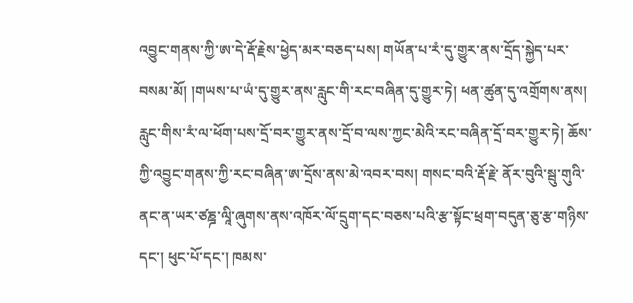འབྱུང་གནས་ཀྱི་ཨ་དེ་རྡོ་རྗེས་ཕྱེད་མར་བཅད་པས། གཡོན་པ་རཾ་དུ་གྱུར་ནས་དྲོད་སྐྱེད་པར་ བསམ་མོ། །གཡས་པ་ཡཾ་དུ་གྱུར་ནས་རླུང་གི་རང་བཞིན་དུ་གྱུར་ཏེ། ཕན་ཚུན་དུ་འགྲོགས་ནས། རླུང་གིས་རཾ་ལ་ཕོག་པས་དྲོ་བར་གྱུར་ནས་དྲོ་བ་ལས་ཀྱང་མེའི་རང་བཞིན་དྲོ་བར་གྱུར་ཏེ། ཆོས་ཀྱི་འབྱུང་གནས་ཀྱི་རང་བཞིན་ཨ་དྲོས་ནས་མེ་འབར་བས། གསང་བའི་རྡོ་རྗེ་ ནོར་བུའི་སྦུ་གུའི་ནང་ན་ཡར་ཙཎྜ་ལཱི་ཞུགས་ནས་འཁོར་ལོ་དྲུག་དང་བཅས་པའི་རྩ་སྟོང་ཕྲག་བདུན་ཅུ་རྩ་གཉིས་དང་། ཕུང་པོ་དང་། ཁམས་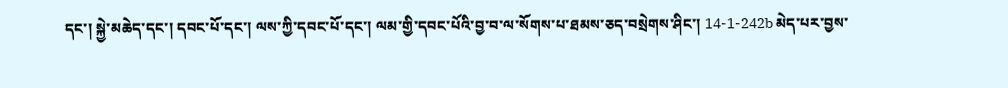དང་། སྐྱེ་མཆེད་དང་། དབང་པོ་དང་། ལས་ཀྱི་དབང་པོ་དང་། ལམ་གྱི་དབང་པོའི་བྱ་བ་ལ་སོགས་པ་ཐམས་ཅད་བསྲེགས་ཤིང་། 14-1-242b མེད་པར་བྱས་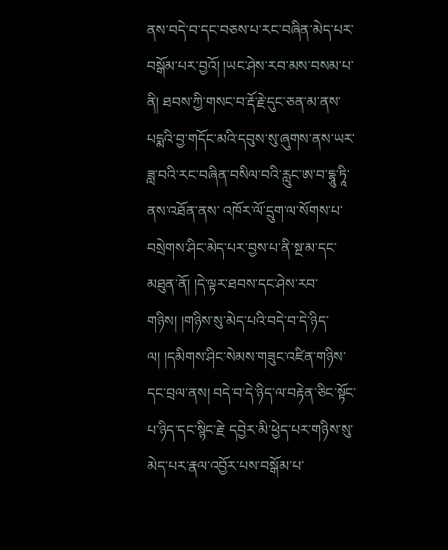ནས་བདེ་བ་དང་བཅས་པ་རང་བཞིན་མེད་པར་བསྒོམ་པར་བྱའོ། །ཡང་ཤེས་རབ་མས་བསམ་པ་ནི། ཐབས་ཀྱི་གསང་བ་རྡོ་རྗེ་དུང་ཅན་མ་ནས་པདྨའི་བྱ་གདོང་མའི་དབུས་སུ་ཞུགས་ནས་ཡར་ཟླ་བའི་རང་བཞིན་བསིལ་བའི་རླུང་ཨ་བ་དྷཱུ་ཏཱི་ནས་འཐོན་ནས་ འཁོར་ལོ་དྲུག་ལ་སོགས་པ་བསྲེགས་ཤིང་མེད་པར་བྱས་པ་ནི་སྔ་མ་དང་མཐུན་ནོ། །དེ་ལྟར་ཐབས་དང་ཤེས་རབ་གཉིས། །གཉིས་སུ་མེད་པའི་བདེ་བ་དེ་ཉིད་ལ། །དམིགས་ཤིང་སེམས་གཟུང་འཛིན་གཉིས་དང་བྲལ་ནས། བདེ་བ་དེ་ཉིད་ལ་བརྟེན་ཅིང་སྟོང་པ་ཉིད་དང་སྙིང་རྗེ་ དབྱེར་མི་ཕྱེད་པར་གཉིས་སུ་མེད་པར་རྣལ་འབྱོར་པས་བསྒོམ་པ་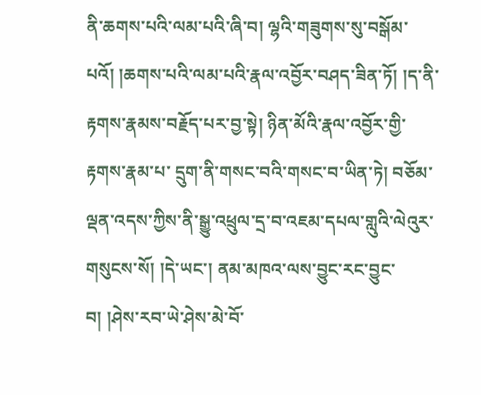ནི་ཆགས་པའི་ལམ་པའི་ཞི་བ། ལྷའི་གཟུགས་སུ་བསྒོམ་པའོ། །ཆགས་པའི་ལམ་པའི་རྣལ་འབྱོར་བཤད་ཟིན་ཏོ། །ད་ནི་རྟགས་རྣམས་བརྗོད་པར་བྱ་སྟེ། ཉིན་མོའི་རྣལ་འབྱོར་གྱི་རྟགས་རྣམ་པ་ དྲུག་ནི་གསང་བའི་གསང་བ་ཡིན་ཏེ། བཅོམ་ལྡན་འདས་ཀྱིས་ནི་སྒྱུ་འཕྲུལ་དྲ་བ་འཇམ་དཔལ་གླུའི་ལེའུར་གསུངས་སོ། །དེ་ཡང་། ནམ་མཁའ་ལས་བྱུང་རང་བྱུང་བ། །ཤེས་རབ་ཡེ་ཤེས་མེ་བོ་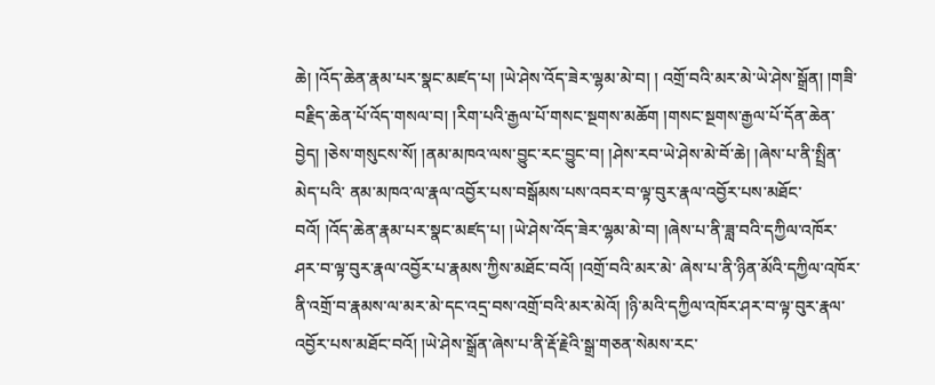ཆེ། །འོད་ཆེན་རྣམ་པར་སྣང་མཛད་པ། །ཡེ་ཤེས་འོད་ཟེར་ལྷམ་མེ་བ། ། འགྲོ་བའི་མར་མེ་ཡེ་ཤེས་སྒྲོན། །གཟི་བརྗིད་ཆེན་པོ་འོད་གསལ་བ། །རིག་པའི་རྒྱལ་པོ་གསང་སྔགས་མཆོག །གསང་སྔགས་རྒྱལ་པོ་དོན་ཆེན་བྱེད། །ཅེས་གསུངས་སོ། །ནམ་མཁའ་ལས་བྱུང་རང་བྱུང་བ། །ཤེས་རབ་ཡེ་ཤེས་མེ་བོ་ཆེ། །ཞེས་པ་ནི་སྤྲིན་མེད་པའི་ ནམ་མཁའ་ལ་རྣལ་འབྱོར་པས་བསྒོམས་པས་འབར་བ་ལྟ་བུར་རྣལ་འབྱོར་པས་མཐོང་བའོ། །འོད་ཆེན་རྣམ་པར་སྣང་མཛད་པ། །ཡེ་ཤེས་འོད་ཟེར་ལྷམ་མེ་བ། །ཞེས་པ་ནི་ཟླ་བའི་དཀྱིལ་འཁོར་ཤར་བ་ལྟ་བུར་རྣལ་འབྱོར་པ་རྣམས་ཀྱིས་མཐོང་བའོ། །འགྲོ་བའི་མར་མེ་ ཞེས་པ་ནི་ཉིན་མོའི་དཀྱིལ་འཁོར་ནི་འགྲོ་བ་རྣམས་ལ་མར་མེ་དང་འདྲ་བས་འགྲོ་བའི་མར་མེའོ། །ཉི་མའི་དཀྱིལ་འཁོར་ཤར་བ་ལྟ་བུར་རྣལ་འབྱོར་པས་མཐོང་བའོ། །ཡེ་ཤེས་སྒྲོན་ཞེས་པ་ནི་རྡོ་རྗེའི་སྒྲ་གཅན་སེམས་རང་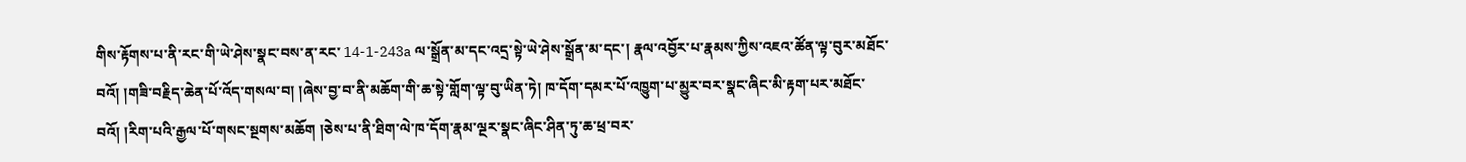གིས་རྟོགས་པ་ནི་རང་གི་ཡེ་ཤེས་སྣང་བས་ན་རང་ 14-1-243a ལ་སྒྲོན་མ་དང་འདྲ་སྟེ་ཡེ་ཤེས་སྒྲོན་མ་དང་། རྣལ་འབྱོར་པ་རྣམས་ཀྱིས་འཇའ་ཚོན་ལྟ་བུར་མཐོང་བའོ། །གཟི་བརྗིད་ཆེན་པོ་འོད་གསལ་བ། །ཞེས་བྱ་བ་ནི་མཆོག་གི་ཆ་སྟེ་གློག་ལྟ་བུ་ཡིན་ཏེ། ཁ་དོག་དམར་པོ་འཁྱུག་པ་མྱུར་བར་སྣང་ཞིང་མི་རྟག་པར་མཐོང་ བའོ། །རིག་པའི་རྒྱལ་པོ་གསང་སྔགས་མཆོག །ཅེས་པ་ནི་ཐིག་ལེ་ཁ་དོག་རྣམ་ལྔར་སྣང་ཞིང་ཤིན་ཏུ་ཆ་ཕྲ་བར་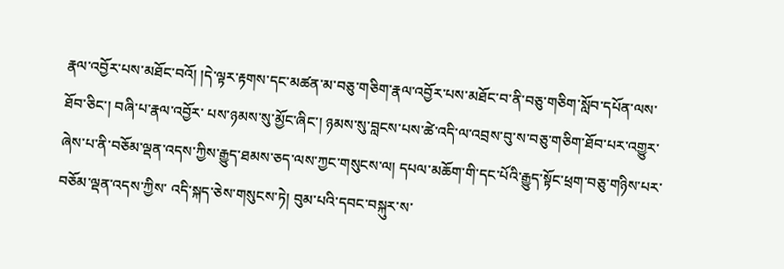རྣལ་འབྱོར་པས་མཐོང་བའོ། །དེ་ལྟར་རྟགས་དང་མཚན་མ་བཅུ་གཅིག་རྣལ་འབྱོར་པས་མཐོང་བ་ནི་བཅུ་གཅིག་སློབ་དཔོན་ལས་ཐོབ་ཅིང་། བཞི་པ་རྣལ་འབྱོར་ པས་ཉམས་སུ་མྱོང་ཞིང་། ཉམས་སུ་བླངས་པས་ཚེ་འདི་ལ་འབྲས་བུ་ས་བཅུ་གཅིག་ཐོབ་པར་འགྱུར་ཞེས་པ་ནི་བཅོམ་ལྡན་འདས་ཀྱིས་རྒྱུད་ཐམས་ཅད་ལས་ཀྱང་གསུངས་ལ། དཔལ་མཆོག་གི་དང་པོའི་རྒྱུད་སྟོང་ཕྲག་བཅུ་གཉིས་པར་བཅོམ་ལྡན་འདས་ཀྱིས་ འདི་སྐད་ཅེས་གསུངས་ཏེ། བུམ་པའི་དབང་བསྐུར་ས་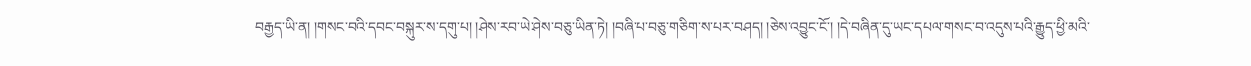བརྒྱད་ཡི་ན། །གསང་བའི་དབང་བསྐུར་ས་དགུ་པ། །ཤེས་རབ་ཡེ་ཤེས་བཅུ་ཡིན་ཏེ། །བཞི་པ་བཅུ་གཅིག་ས་པར་བཤད། །ཅེས་འབྱུང་ངོ་། །དེ་བཞིན་དུ་ཡང་དཔལ་གསང་བ་འདུས་པའི་རྒྱུད་ཕྱི་མའི་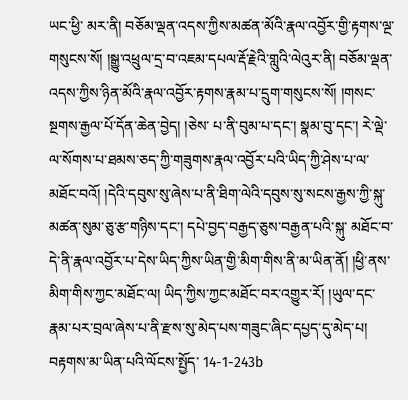ཡང་ཕྱི་ མར་ནི། བཅོམ་ལྡན་འདས་ཀྱིས་མཚན་མོའི་རྣལ་འབྱོར་གྱི་རྟགས་ལྔ་གསུངས་སོ། །སྒྱུ་འཕྲུལ་དྲ་བ་འཇམ་དཔལ་རྡོ་རྗེའི་གླུའི་ལེའུར་ནི། བཅོམ་ལྡན་འདས་ཀྱིས་ཉིན་མོའི་རྣལ་འབྱོར་རྟགས་རྣམ་པ་དྲུག་གསུངས་སོ། །གསང་སྔགས་རྒྱལ་པོ་དོན་ཆེན་བྱེད། །ཅེས་ པ་ནི་བུམ་པ་དང་། སྣམ་བུ་དང་། རེ་ལྡེ་ལ་སོགས་པ་ཐམས་ཅད་ཀྱི་གཟུགས་རྣལ་འབྱོར་པའི་ཡིད་ཀྱི་ཤེས་པ་ལ་མཐོང་བའོ། །དེའི་དབུས་སུ་ཞེས་པ་ནི་ཐིག་ལེའི་དབུས་སུ་སངས་རྒྱས་ཀྱི་སྐུ་མཚན་སུམ་ཅུ་རྩ་གཉིས་དང་། དཔེ་བྱད་བརྒྱད་ཅུས་བརྒྱན་པའི་སྐུ་ མཐོང་བ་དེ་ནི་རྣལ་འབྱོར་པ་དེས་ཡིད་ཀྱིས་ཡིན་གྱི་མིག་གིས་ནི་མ་ཡིན་ནོ། །ཕྱི་ནས་མིག་གིས་ཀྱང་མཐོང་ལ། ཡིད་ཀྱིས་ཀྱང་མཐོང་བར་འགྱུར་རོ། །ཡུལ་དང་རྣམ་པར་བྲལ་ཞེས་པ་ནི་རྫས་སུ་མེད་པས་གཟུང་ཞིང་དཔྱད་དུ་མེད་པ། བརྟགས་མ་ཡིན་པའི་ལོངས་སྤྱོད་ 14-1-243b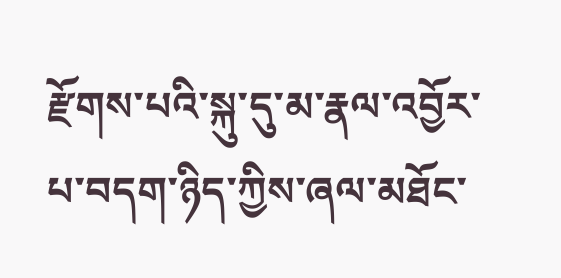རྫོགས་པའི་སྐུ་དུ་མ་རྣལ་འབྱོར་པ་བདག་ཉིད་ཀྱིས་ཞལ་མཐོང་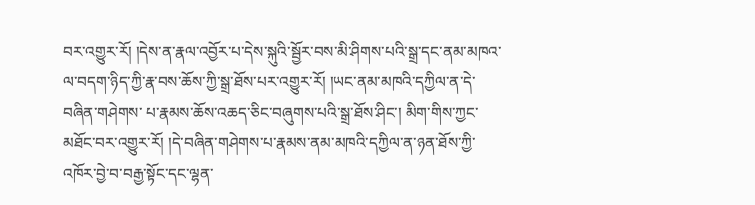བར་འགྱུར་རོ། །དེས་ན་རྣལ་འབྱོར་པ་དེས་སྐུའི་སྦྱོར་བས་མི་ཤིགས་པའི་སྒྲ་དང་ནམ་མཁའ་ལ་བདག་ཉིད་ཀྱི་རྣ་བས་ཆོས་ཀྱི་སྒྲ་ཐོས་པར་འགྱུར་རོ། །ཡང་ནམ་མཁའི་དཀྱིལ་ན་དེ་བཞིན་གཤེགས་ པ་རྣམས་ཆོས་འཆད་ཅིང་བཞུགས་པའི་སྒྲ་ཐོས་ཤིང་། མིག་གིས་ཀྱང་མཐོང་བར་འགྱུར་རོ། །དེ་བཞིན་གཤེགས་པ་རྣམས་ནམ་མཁའི་དཀྱིལ་ན་ཉན་ཐོས་ཀྱི་འཁོར་བྱེ་བ་བརྒྱ་སྟོང་དང་ལྷན་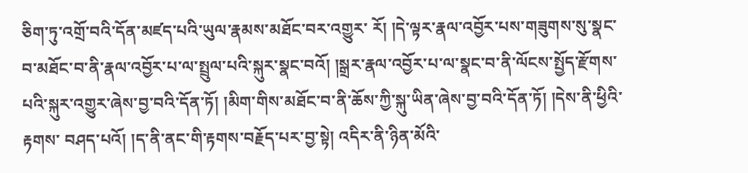ཅིག་ཏུ་འགྲོ་བའི་དོན་མཛད་པའི་ཡུལ་རྣམས་མཐོང་བར་འགྱུར་ རོ། །དེ་ལྟར་རྣལ་འབྱོར་པས་གཟུགས་སུ་སྣང་བ་མཐོང་བ་ནི་རྣལ་འབྱོར་པ་ལ་སྤྲུལ་པའི་སྐུར་སྣང་བའོ། །སྒྲར་རྣལ་འབྱོར་པ་ལ་སྣང་བ་ནི་ལོངས་སྤྱོད་རྫོགས་པའི་སྐུར་འགྱུར་ཞེས་བྱ་བའི་དོན་ཏོ། །མིག་གིས་མཐོང་བ་ནི་ཆོས་ཀྱི་སྐུ་ཡིན་ཞེས་བྱ་བའི་དོན་ཏོ། །དེས་ནི་ཕྱིའི་རྟགས་ བཤད་པའོ། །ད་ནི་ནང་གི་རྟགས་བརྗོད་པར་བྱ་སྟེ། འདིར་ནི་ཉིན་མོའི་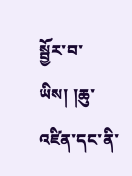སྦྱོར་བ་ཡིས། །ཆུ་འཛིན་དང་ནི་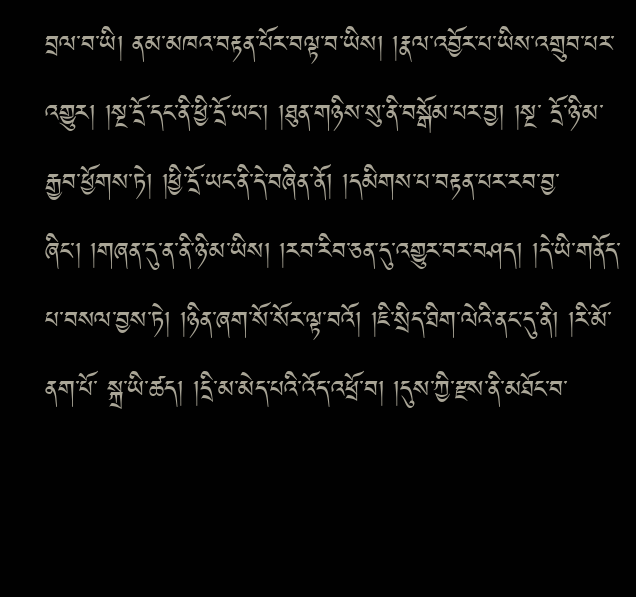བྲལ་བ་ཡི། ནམ་མཁའ་བརྟན་པོར་བལྟ་བ་ཡིས། །རྣལ་འབྱོར་པ་ཡིས་འགྲུབ་པར་འགྱུར། །སྔ་དྲོ་དང་ནི་ཕྱི་དྲོ་ཡང་། །ཐུན་གཉིས་སུ་ནི་བསྒོམ་པར་བྱ། །སྔ་ དྲོ་ཉི་མ་རྒྱབ་ཕྱོགས་ཏེ། །ཕྱི་དྲོ་ཡང་ནི་དེ་བཞིན་ནོ། །དམིགས་པ་བརྟན་པར་རབ་བྱ་ཞིང་། །གཞན་དུ་ན་ནི་ཉི་མ་ཡིས། །རབ་རིབ་ཅན་དུ་འགྱུར་བར་བཤད། །དེ་ཡི་གནོད་པ་བསལ་བྱས་ཏེ། །ཉིན་ཞག་སོ་སོར་ལྟ་བའོ། །ཇི་སྲིད་ཐིག་ལེའི་ནང་དུ་ནི། །རི་མོ་ནག་པོ་ སྐྲ་ཡི་ཚད། །དྲི་མ་མེད་པའི་འོད་འཕྲོ་བ། །དུས་ཀྱི་རྫས་ནི་མཐོང་བ་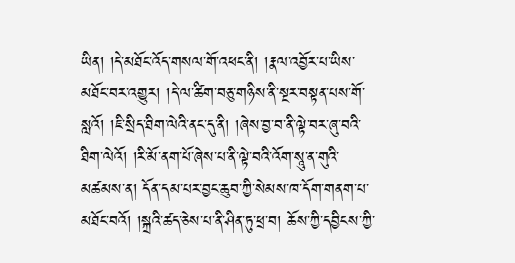ཡིན། །དེ་མཐོང་འོད་གསལ་གོ་འཕང་ནི། །རྣལ་འབྱོར་པ་ཡིས་མཐོང་བར་འགྱུར། །དེ་ལ་ཚིག་བཅུ་གཉིས་ནི་སྔར་བསྟན་པས་གོ་སླའོ། །ཇི་སྲིད་ཐིག་ལེའི་ནང་དུ་ནི། །ཞེས་བྱ་བ་ནི་ལྟེ་བར་ཞུ་བའི་ ཐིག་ལེའོ། །རི་མོ་ནག་པོ་ཞེས་པ་ནི་ལྟེ་བའི་འོག་སཱུ་ན་གུའི་མཚམས་ན། དོན་དམ་པར་བྱང་ཆུབ་ཀྱི་སེམས་ཁ་དོག་གནག་པ་མཐོང་བའོ། །སྐྲའི་ཚད་ཅེས་པ་ནི་ཤིན་ཏུ་ཕྲ་བ། ཆོས་ཀྱི་དབྱིངས་ཀྱི་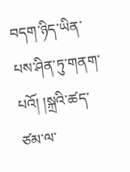བདག་ཉིད་ཡིན་པས་ཤིན་ཏུ་གནག་པའོ། །སྐྲའི་ཚད་ཙམ་ལ་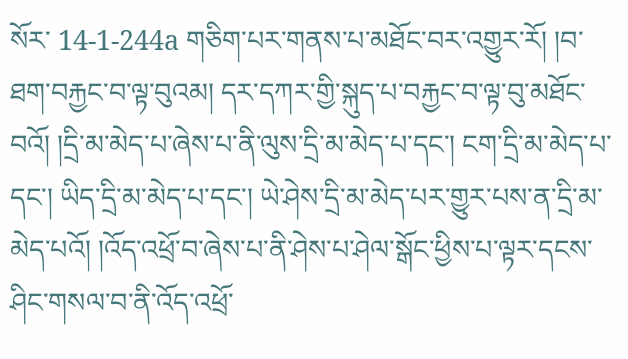སོར་ 14-1-244a གཅིག་པར་གནས་པ་མཐོང་བར་འགྱུར་རོ། །བ་ཐག་བརྐྱང་བ་ལྟ་བུའམ། དར་དཀར་གྱི་སྐུད་པ་བརྐྱང་བ་ལྟ་བུ་མཐོང་བའོ། །དྲི་མ་མེད་པ་ཞེས་པ་ནི་ལུས་དྲི་མ་མེད་པ་དང་། ངག་དྲི་མ་མེད་པ་དང་། ཡིད་དྲི་མ་མེད་པ་དང་། ཡེ་ཤེས་དྲི་མ་མེད་པར་གྱུར་པས་ན་དྲི་མ་ མེད་པའོ། །འོད་འཕྲོ་བ་ཞེས་པ་ནི་ཤེས་པ་ཤེལ་སྒོང་ཕྱིས་པ་ལྟར་དངས་ཤིང་གསལ་བ་ནི་འོད་འཕྲོ་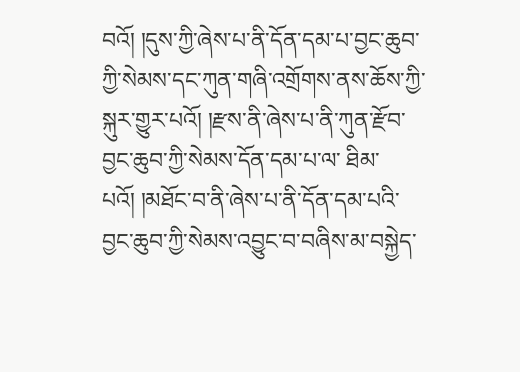བའོ། །དུས་ཀྱི་ཞེས་པ་ནི་དོན་དམ་པ་བྱང་ཆུབ་ཀྱི་སེམས་དང་ཀུན་གཞི་འགྲོགས་ནས་ཆོས་ཀྱི་སྐུར་གྱུར་པའོ། །རྫས་ནི་ཞེས་པ་ནི་ཀུན་རྫོབ་བྱང་ཆུབ་ཀྱི་སེམས་དོན་དམ་པ་ལ་ ཐིམ་པའོ། །མཐོང་བ་ནི་ཞེས་པ་ནི་དོན་དམ་པའི་བྱང་ཆུབ་ཀྱི་སེམས་འབྱུང་བ་བཞིས་མ་བསྐྱེད་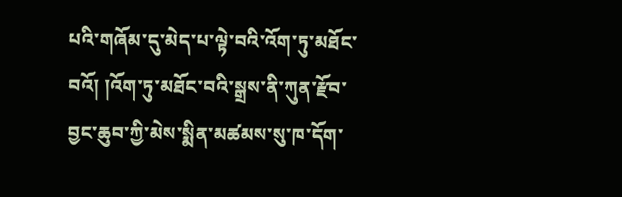པའི་གཞོམ་དུ་མེད་པ་ལྟེ་བའི་འོག་ཏུ་མཐོང་བའོ། །འོག་ཏུ་མཐོང་བའི་སྒྲས་ནི་ཀུན་རྫོབ་བྱང་ཆུབ་ཀྱི་མེས་སྨིན་མཚམས་སུ་ཁ་དོག་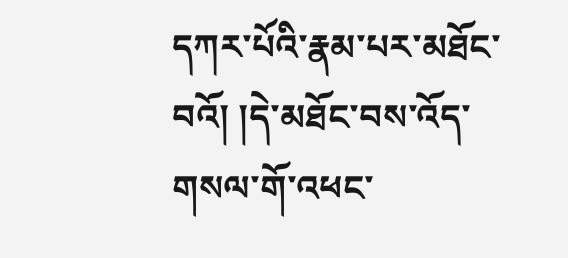དཀར་པོའི་རྣམ་པར་མཐོང་བའོ། །དེ་མཐོང་བས་འོད་ གསལ་གོ་འཕང་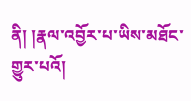ནི། །རྣལ་འབྱོར་པ་ཡིས་མཐོང་གྱུར་པའོ།